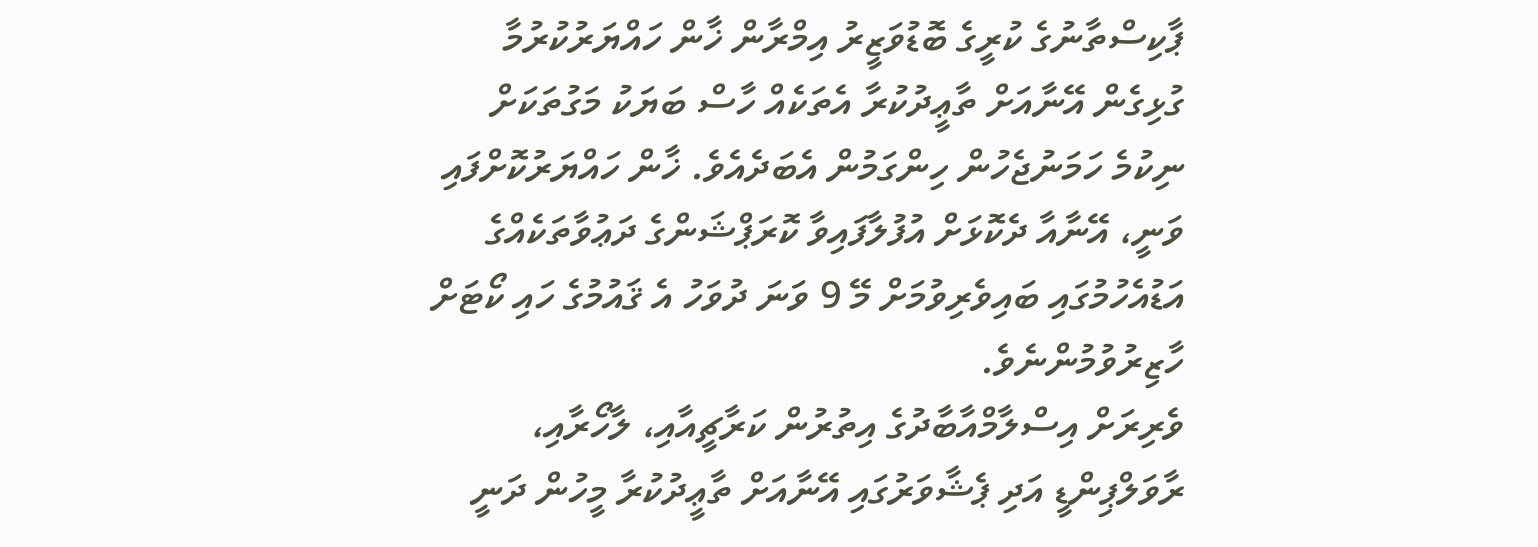ޕާކިސްތާނުގެ ކުރީގެ ބޮޑުވަޒީރު އިމްރާން ޚާން ހައްޔަރުކުރުމާ ގުޅިގެން އޭނާއަށް ތާޢީދުކުރާ އެތަކެއް ހާސް ބަޔަކު މަގުތަކަށް ނިކުމެ ހަމަނުޖެހުން ހިންގަމުން އެބަދެއެވެ. ޚާން ހައްޔަރުކޮށްފައި ވަނީ، އޭނާއާ ދެކޮޅަށް އުފުލާފައިވާ ކޮރަޕްޝަންގެ ދަޢުވާތަކެއްގެ އަޑުއެހުމުގައި ބައިވެރިވުމަށް މޭ 9 ވަނަ ދުވަހު އެ ޤައުމުގެ ހައި ކޯޓަށް ހާޒިރުވުމުންނެވެ.
ވެރިރަށް އިސްލާމްއާބާދުގެ އިތުރުން ކަރާޗީއާއި، ލާހޯރާއި، ރާވަލްޕިންޑީ އަދި ޕެޝާވަރުގައި އޭނާއަށް ތާޢީދުކުރާ މީހުން ދަނީ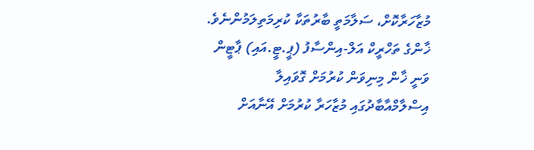މުޒާހަރާކޮށް، ސަލާމަތީ ބާރުތަކާ ކުރިމަތިލަމުންނެވެ. ޚާންގެ ތަހްރީކް އަލް-އިންސާފު (ޕީ.ޓީ.އައި) ޕާޓީން ވަނީ ޚާން މިނިވަން ކުރުމަށް ގޮވައިލާ އިސްލާމްއާބާދުގައި މުޒާހަރާ ކުރުމަށް އޭނާއަށް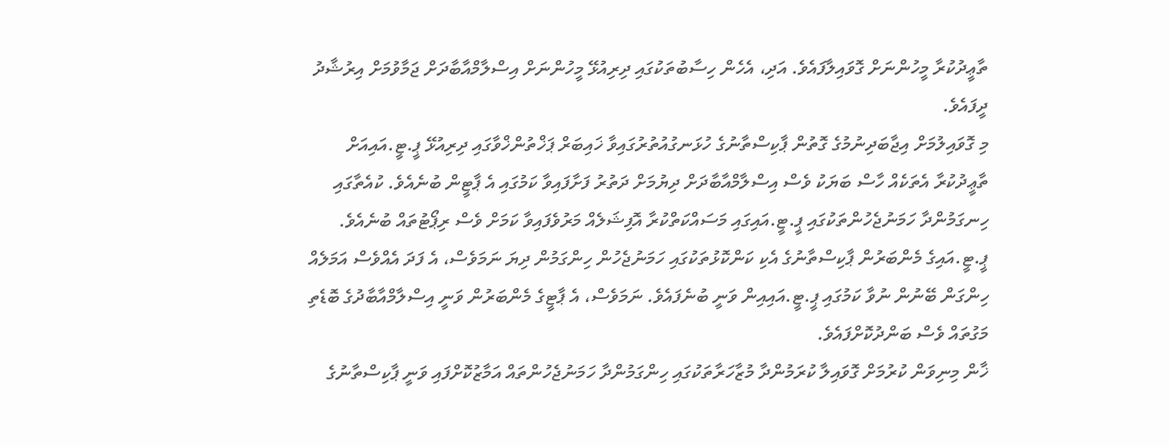ތާޢީދުކުރާ މީހުންނަށް ގޮވައިލާފައެވެ. އަދި، އެހެން ހިސާބުތަކުގައި ދިރިއުޅޭ މީހުންނަށް އިސްލާމްއާބާދަށް ޖަމާވުމަށް އިރުޝާދު ދީފައެވެ.
މި ގޮވައިލުމަށް އިޖާބަދިނުމުގެ ގޮތުން ޕާކިސްތާނުގެ ހުޅަނގުއުތުރުގައިވާ ޚައިބަރް ޕަޚްތުންޚްވާގައި ދިރިއުޅޭ ޕީ.ޓީ.އައިއަށް ތާޢީދުކުރާ އެތަކެއް ހާސް ބަޔަކު ވެސް އިސްލާމްއާބާދަށް ދިޔުމަށް ދަތުރު ފަށާފައިވާ ކަމުގައި އެ ޕާޓީން ބުނެއެވެ. ކުއެތާގައި ހިނގަމުންދާ ހަމަނުޖެހުންތަކުގައި ޕީ.ޓީ.އައިގައި މަސައްކަތްކުރާ އޮފިޝަލެއް މަރުވެފައިވާ ކަމަށް ވެސް ރިޕޯޓުތައް ބުނެއެވެ.
ޕީ.ޓީ.އައިގެ މެންބަރުން ޕާކިސްތާނުގެ އެކި ކަންކޮޅުތަކުގައި ހަމަނުޖެހުން ހިންގަމުން ދިޔަ ނަމަވެސް، އެ ފަދަ އެއްވެސް އަމަލެއް ހިންގަން ބޭނުން ނުވާ ކަމުގައި ޕީ.ޓީ.އައިއިން ވަނީ ބުނެފައެވެ. ނަމަވެސް، އެ ޕާޓީގެ މެންބަރުން ވަނީ އިސްލާމްއާބާދުގެ ބޮޑެތި މަގުތައް ވެސް ބަންދުކޮށްފައެވެ.
ޚާން މިނިވަން ކުރުމަށް ގޮވައިލާ ކުރަމުންދާ މުޒާހަރާތަކުގައި ހިންގަމުންދާ ހަމަނުޖެހުންތައް އަމާޒުކޮށްފައި ވަނީ ޕާކިސްތާނުގެ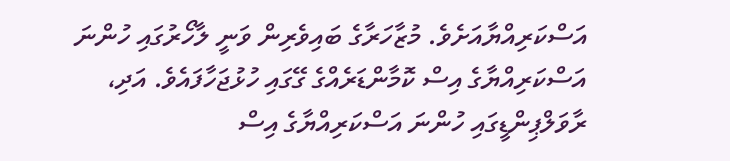އަސްކަރިއްޔާއަށެވެ. މުޒާހަރާގެ ބައިވެރިން ވަނީ ލާހޯރުގައި ހުންނަ އަސްކަރިއްޔާގެ އިސް ކޮމާންޑަރެއްގެ ގޭގައި ހުޅުޖަހާފައެވެ. އަދި، ރާވަލްޕިންޑީގައި ހުންނަ އަސްކަރިއްޔާގެ އިސް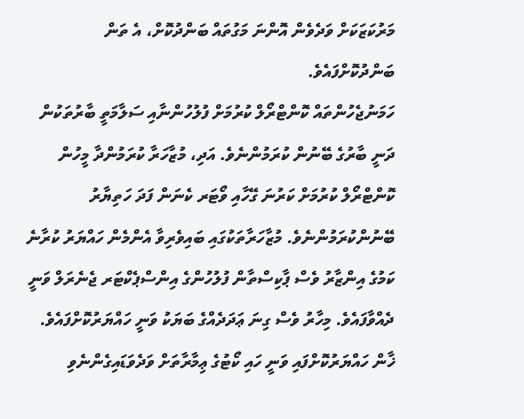މަރުކަޒަކަށް ވަދެވެން އޮންނަ މަގުތައް ބަންދުކޮށް، އެ ތަން ބަންދުކޮށްފައެވެ.
ހަމަނުޖެހުންތައް ކޮންޓްރޯލް ކުރުމަށް ފުލުހުންނާއި ސަލާމަތީ ބާރުތަކުން ދަނީ ބާރުގެ ބޭނުން ކުރަމުންނެވެ. އަދި، މުޒާހަރާ ކުރަމުންދާ މީހުން ކޮންޓްރޯލް ކުރުމަށް ކަރުނަ ގޭހާއި ވޯޓަރ ކެނަން ފަދަ ހަތިޔާރު ބޭނުންކުރަމުންނެވެ. މުޒާހަރާތަކުގައި ބައިވެރިވާ އެންމެން ހައްޔަރު ކުރާނެ ކަމުގެ އިންޒާރު ވެސް ޕާކިސްތާން ފުލުހުންގެ އިންސްޕެކްޓަރ ޖެނެރަލް ވަނީ ދެއްވާފައެވެ. މިހާރު ވެސް ގިނަ ޢަދަދެއްގެ ބަޔަކު ވަނީ ހައްޔަރުކޮށްފައެވެ.
ޚާން ހައްޔަރުކޮށްފައި ވަނީ ހައި ކޯޓުގެ ޢިމާރާތަށް ވަދެވަޑައިގެންނެވި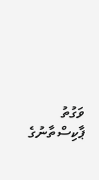ވަގުތު ޕާކިސްތާނުގެ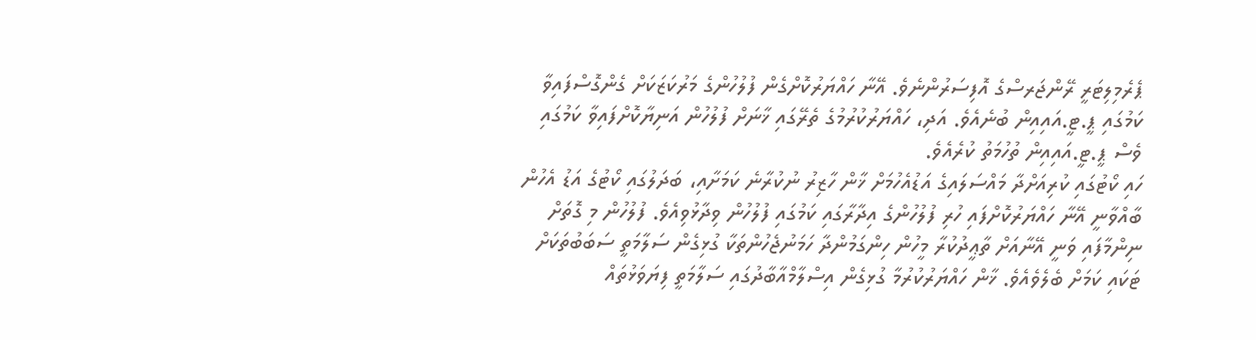ޕެރެމިލިޓަރީ ރޭންޖަރސްގެ އޮފިސަރުންނެވެ. އޭނާ ހައްޔަރުކޮށްގެން ފުލުހުންގެ މަރުކަޒަކަށް ގެންގޮސްފައިވާ ކަމުގައި ޕީ.ޓީ.އައިއިން ބުނެއެވެ. އަދި، ހައްޔަރުކުރުމުގެ ތެރޭގައި ޚާނަށް ފުލުހުން އަނިޔާކޮށްފައިވާ ކަމުގައި ވެސް ޕީ.ޓީ.އައިއިން ތުހުމަތު ކުރެއެވެ.
ހައި ކޯޓުގައި ކުރިއަށްދާ މައްސަލައިގެ އަޑުއެހުމަށް ޚާން ހާޒިރު ނުކުރާނެ ކަމަށާއި، ބަދަލުގައި ކޯޓުގެ އަޑު އެހުން ބާއްވާނީ އޭނާ ހައްޔަރުކޮށްފައި ހުރި ފުލުހުންގެ އިދާރާގައި ކަމުގައި ފުލުހުން ވިދާޅުވިއެވެ. ފުލުހުން މި ގޮތަށް ނިންމާފައި ވަނީ އޭނާއަށް ތާޢީދުކުރާ މީހުން ހިންގަމުންދާ ހަމަނުޖެހުންތަކާ ގުޅިގެން ސަލާމަތީ ސަބަބުތަކަށް ޓަކައި ކަމަށް ބެލެވެއެވެ. ޚާން ހައްޔަރުކުރުމާ ގުޅިގެން އިސްލާމްއާބާދުގައި ސަލާމަތީ ފިޔަވަޅުތައް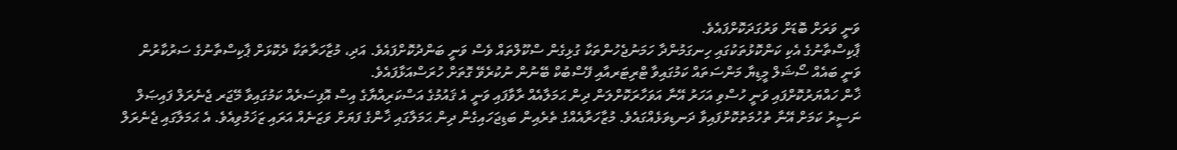ވަނީ ވަރަށް ބޮޑަށް ވަރުގަދަކޮށްފައެވެ.
ޕާކިސްތާނުގެ އެކި ކަންކޮޅުތަކުގައި ހިނގަމުންދާ ހަމަނުޖެހުންތަކާ ގުޅިގެން ސްކޫލްތައް ވެސް ވަނީ ބަންދުކޮށްފައެވެ. އަދި، މުޒާހަރާތަކާ ދެކޮޅަށް ޕާކިސްތާނުގެ ސަރުކާރުން ވަނީ ބައެއް ސޯޝަލް މީޑިޔާ މަންސަތައް ކަމުގައިވާ ޓްރިޓަރއާއި ފޭސްބުކް ބޭނުން ނުކުރެވޭ ގޮތަށް ހުރަސްއަޅާފައެވެ.
ޚާން ހައްޔަރުކޮށްފައި ވަނީ ހުސްވި އަހަރު އޭނާ އަވަހާރަކޮށްލަން ދިން ޙަމަލާއެއް ރާވާފައި ވަނީ އެ ޤައުމުގެ އަސްކަރިއްޔާގެ އިސް އޮފިސަރެއް ކަމުގައިވާ މޭޖަރ ޖެނެރަލް ފައިޞަލް ނަސީރު ކަމަށް އޭނާ ތުހުމަތުކޮށްފައިވާ ދަނޑިވަޅެއްގައެވެ. މުޒާހަރާއެއްގެ ތެރެއިން ބަޑިޖަހައިގެން ދިން ޙަމަލާގައި ޚާންގެ ފަޔަށް ވަޒަނެއް އަރައި ޒަޚަމުވިއެވެ. އެ ޙަމަލާގައި ޖެނެރަލް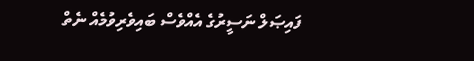ފައިޞަލް ނަސީރުގެ އެއްވެސް ބައިވެރިވުމެއް ނެތް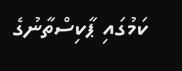ކަމުގައި ޕާކިސްތާނުގެ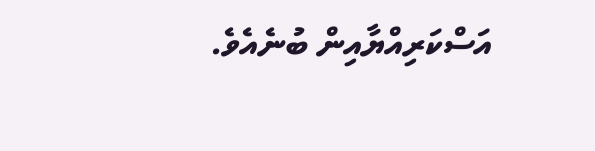އަސްކަރިއްޔާއިން ބުނެއެވެ.